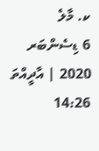ކ. މާލެ
6 ޑިސެންބަރ 2020 | އާދީއްތަ 14:26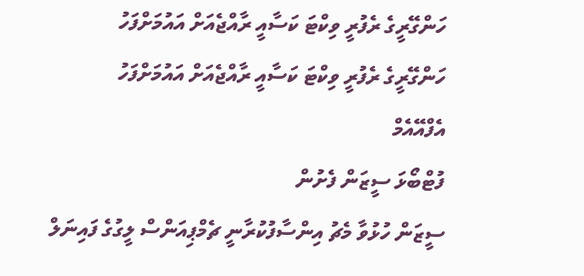ހަންގޭރީގެ ރެފުރީ ވިކްޓަ ކަސާއީ ރާއްޖެއަށް އައުމަށްފަހު
ހަންގޭރީގެ ރެފުރީ ވިކްޓަ ކަސާއީ ރާއްޖެއަށް އައުމަށްފަހު
އެފްއޭއެމް
ފުޓްބޯޅަ ސީޒަން ފެށުން
ސީޒަން ހުޅުވާ މެޗު އިންސާފުކުރާނީ ޗެމްޕިއަންސް ލީގުގެ ފައިނަލް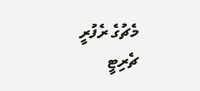މެޗުގެ ރެފުރީ
ޗެރިޓީ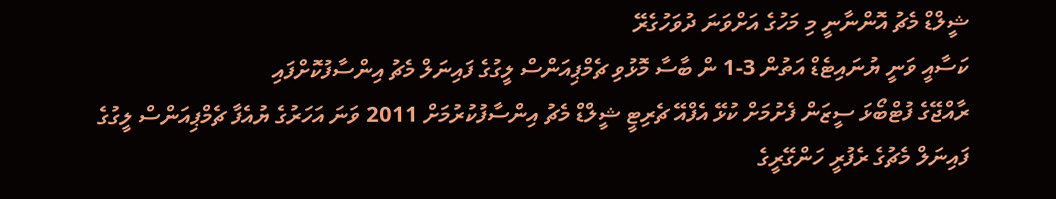ޝީލްޑް މެޗު އޮންނާނީ މި މަހުގެ އަށްވަނަ ދުވަހުގެރޭ
ކަސާއީ ވަނީ ޔުނައިޓެޑް އަތުން 3-1 ން ބާސާ މޮޅުވި ޗެމްޕިއަންސް ލީގުގެ ފައިނަލް މެޗު އިންސާފުކޮށްފައި
ރާއްޖޭގެ ފުޓްބޯޅަ ސީޒަން ފެށުމަށް ކުޅޭ އެފްއޭ ޗެރިޓީ ޝީލްޑް މެޗު އިންސާފުކުރުމަށް 2011 ވަނަ އަހަރުގެ ޔުއެފާ ޗެމްޕިއަންސް ލީގުގެ ފައިނަލް މެޗުގެ ރެފުރީ ހަންގޭރީގެ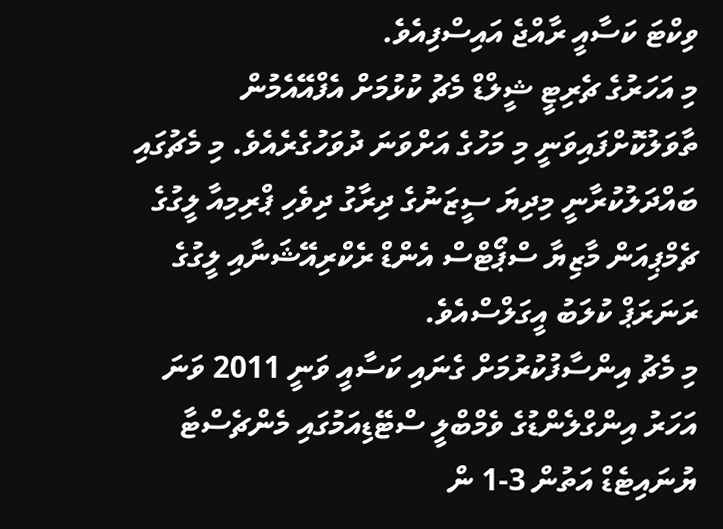ވިކްޓަ ކަސާއީ ރާއްޖެ އައިސްފިއެވެ.
މި އަހަރުގެ ޗެރިޓީ ޝީލްޑް މެޗު ކުޅުމަށް އެފްއޭއެމުން ތާވަލުކޮށްފައިވަނީ މި މަހުގެ އަށްވަނަ ދުވަހުގެރެއެވެ. މި މެޗުގައި ބައްދަލުކުރާނީ މިދިޔަ ސީޒަނުގެ ދިރާގު ދިވެހި ޕްރިމިއާ ލީގުގެ ޗެމްޕިއަން މާޒިޔާ ސްޕޯޓްސް އެންޑް ރެކްރިއޭޝަނާއި ލީގުގެ ރަނަރަޕް ކުލަބު އީގަލްސްއެވެ.
މި މެޗު އިންސާފުކުރުމަށް ގެނައި ކަސާއީ ވަނީ 2011 ވަނަ އަހަރު އިންގްލެންޑުގެ ވެމްބްލީ ސްޓޭޑިއަމުގައި މެންޗެސްޓާ ޔުނައިޓެޑް އަތުން 3-1 ން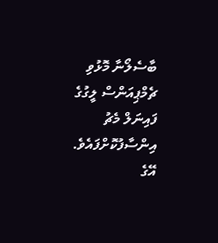ބާސެލޯނާ މޮޅުވި ޗެމްޕިއަންސް ލީގުގެ ފައިނަލް މެޗު އިންސާފުކޮށްފައެވެ. އޭގެ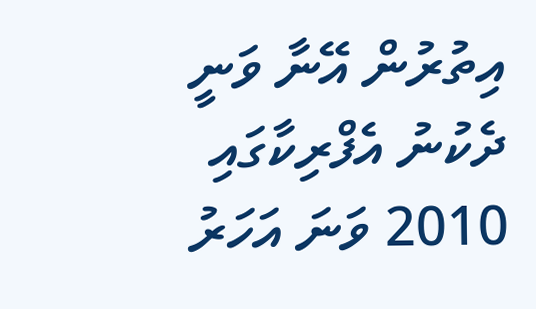އިތުރުން އޭނާ ވަނީ ދެކުނު އެފްރިކާގައި 2010 ވަނަ އަހަރު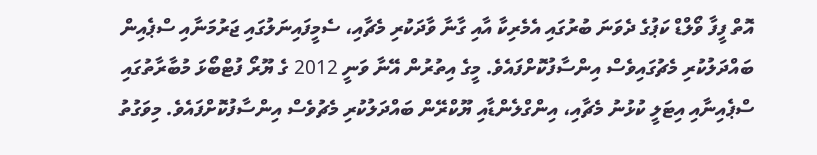އޮތް ފީފާ ވޯލްޑް ކަޕުގެ ދެވަނަ ބުރުގައި އެމެރިކާ އާއި ގާނާ ވާދަކުރި މެޗާއި، ސެމީފައިނަލުގައި ޖަރުމަނާއި ސްޕެއިން ބައްދަލުކުރި މެޗުގައިވެސް އިންސާފުކޮށްފައެވެ. މީގެ އިތުރުން އޭނާ ވަނީ 2012 ގެ ޔޫރޯ ފުޓްބޯޅަ މުބާރާތުގައި ސްޕެއިނާއި އިޓަލީ ކުޅުނު މެޗާއި، އިންގްލެންޑާއި ޔޫކްރޭން ބައްދަލުކުރި މެޗުވެސް އިންސާފުކޮށްފައެވެ. މިވަގުތު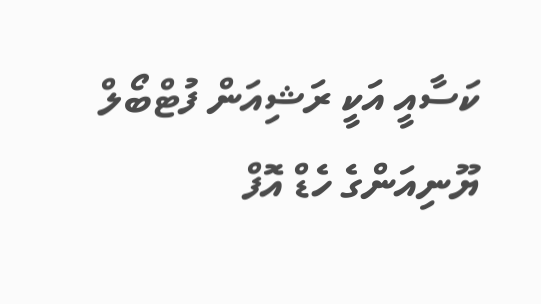ކަސާއީ އަކީ ރަޝިއަން ފުޓްބޯލް ޔޫނިއަންގެ ހެޑް އޮފް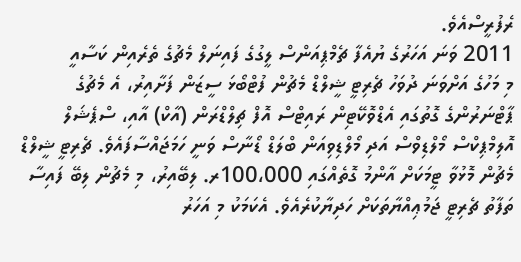ރެފުރީސްއެވެ.
2011 ވަނަ އަހަރުގެ ޔުއެފާ ޗެމްޕިއަންސް ލީގުގެ ފައިނަލް މެޗުގެ ތެރެއިން ކަސާއީ
މި މަހުގެ އަށްވަނަ ދުވަހު ޗެރިޓީ ޝީލްޑް މެޗުން ފުޓްބޯޅަ ސީޒަން ފަށާއިރު، އެ މެޗުގެ ޕާޓްނަރުންގެ ގޮތުގައި އެޑްވޮކޭޓިން ރައިޓްސް އޮފް ޗިލްޑްރަން (އާކް) އާއި، ސްޕެޝަލް އޮލިމްޕިކްސް މޯލްޑިވްސް އަދި މޯލްޑިވިއަން ބްލަޑް ޑޯނާސް ވަނީ ހަމަޖައްސާފައެވެ. ޗެރިޓީ ޝީލްޑް މެޗުން މޮޅުވާ ޓީމަކަށް އާންމު ގޮތެއްގައި 100،000ރ. ލިބޭއިރު، މި މެޗުން ލިބޭ ފައިސާ ތަފާތު ޗެރިޓީ ޖަމުޢިއްޔާތަކަށް ހަދިޔާކުރެއެވެ. އެކަމަކު މި އަހަރު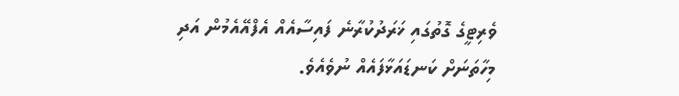ވެރިޓީގެ ގޮތުގައި ޚަރަދުކުރާނެ ފައިސާއެއް އެފްއޭއެމުން އަދި މިހާތަނަށް ކަނޑައަޅާފައެއް ނުވެއެވެ.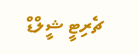ޗެރިޓީ ޝީލްޑް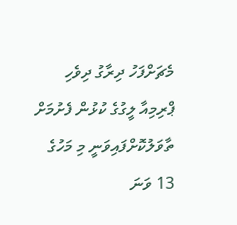މެޗަށްފަހު ދިރާގު ދިވެހި ޕްރިމިއާ ލީގުގެ ކުޅުން ފެށުމަށް ތާވަލުކޮށްފައިވަނީ މި މަހުގެ 13 ވަނަ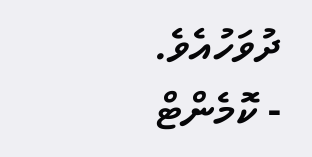ދުވަހުއެވެ.
- ކޮމެންޓް